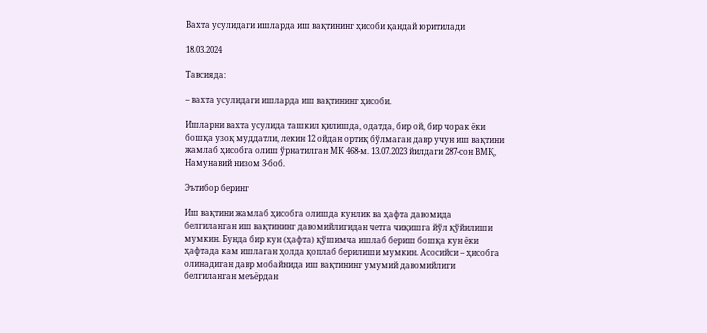Вахта усулидаги ишларда иш вақтининг ҳисоби қандай юритилади

18.03.2024

Тавсияда:

– вахта усулидаги ишларда иш вақтининг ҳисоби.

Ишларни вахта усулида ташкил қилишда, одатда, бир ой, бир чорак ёки бошқа узоқ муддатли, лекин 12 ойдан ортиқ бўлмаган давр учун иш вақтини жамлаб ҳисобга олиш ўрнатилган МК 468-м. 13.07.2023 йилдаги 287-сон ВМҚ, Намунавий низом 3-боб.

Эътибор беринг

Иш вақтини жамлаб ҳисобга олишда кунлик ва ҳафта давомида белгиланган иш вақтининг давомийлигидан четга чиқишга йўл қўйилиши мумкин. Бунда бир кун (ҳафта) қўшимча ишлаб бериш бошқа кун ёки ҳафтада кам ишлаган ҳолда қоплаб берилиши мумкин. Aсосийси – ҳисобга олинадиган давр мобайнида иш вақтининг умумий давомийлиги белгиланган меъёрдан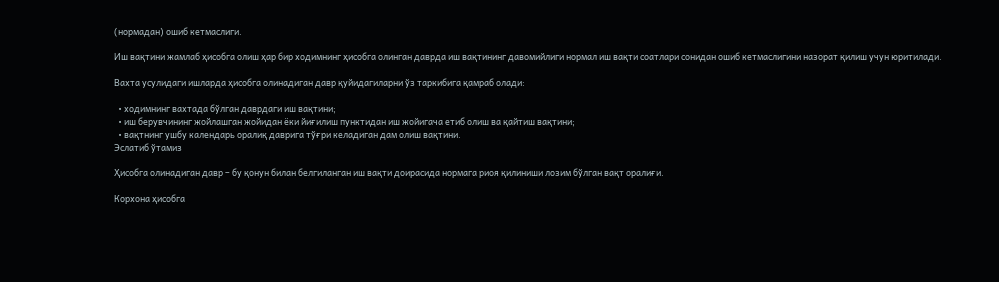(нормадан) ошиб кетмаслиги.

Иш вақтини жамлаб ҳисобга олиш ҳар бир ходимнинг ҳисобга олинган даврда иш вақтининг давомийлиги нормал иш вақти соатлари сонидан ошиб кетмаслигини назорат қилиш учун юритилади.

Вахта усулидаги ишларда ҳисобга олинадиган давр қуйидагиларни ўз таркибига қамраб олади:

  • ходимнинг вахтада бўлган даврдаги иш вақтини;
  • иш берувчининг жойлашган жойидан ёки йиғилиш пунктидан иш жойигача етиб олиш ва қайтиш вақтини;
  • вақтнинг ушбу календарь оралиқ даврига тўғри келадиган дам олиш вақтини.
Эслатиб ўтамиз

Ҳисобга олинадиган давр – бу қонун билан белгиланган иш вақти доирасида нормага риоя қилиниши лозим бўлган вақт оралиғи.

Корхона ҳисобга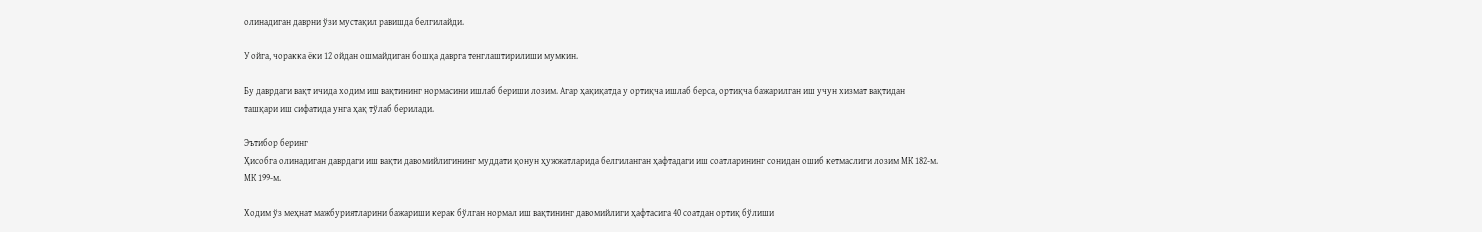олинадиган даврни ўзи мустақил равишда белгилайди.

У ойга, чоракка ёки 12 ойдан ошмайдиган бошқа даврга тенглаштирилиши мумкин.

Бу даврдаги вақт ичида ходим иш вақтининг нормасини ишлаб бериши лозим. Aгар ҳақиқатда у ортиқча ишлаб берса, ортиқча бажарилган иш учун хизмат вақтидан ташқари иш сифатида унга ҳақ тўлаб берилади.

Эътибор беринг
Ҳисобга олинадиган даврдаги иш вақти давомийлигининг муддати қонун ҳужжатларида белгиланган ҳафтадаги иш соатларининг сонидан ошиб кетмаслиги лозим МК 182-м. МК 199-м.

Ходим ўз меҳнат мажбуриятларини бажариши керак бўлган нормал иш вақтининг давомийлиги ҳафтасига 40 соатдан ортиқ бўлиши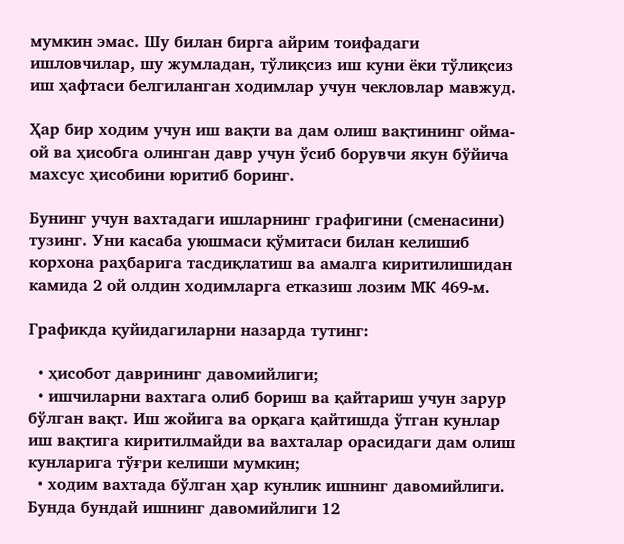мумкин эмас. Шу билан бирга айрим тоифадаги ишловчилар, шу жумладан, тўлиқсиз иш куни ёки тўлиқсиз иш ҳафтаси белгиланган ходимлар учун чекловлар мавжуд.

Ҳар бир ходим учун иш вақти ва дам олиш вақтининг ойма-ой ва ҳисобга олинган давр учун ўсиб борувчи якун бўйича махсус ҳисобини юритиб боринг.

Бунинг учун вахтадаги ишларнинг графигини (сменасини) тузинг. Уни касаба уюшмаси қўмитаси билан келишиб корхона раҳбарига тасдиқлатиш ва амалга киритилишидан камида 2 ой олдин ходимларга етказиш лозим МК 469-м.

Графикда қуйидагиларни назарда тутинг:

  • ҳисобот даврининг давомийлиги;
  • ишчиларни вахтага олиб бориш ва қайтариш учун зарур бўлган вақт. Иш жойига ва орқага қайтишда ўтган кунлар иш вақтига киритилмайди ва вахталар орасидаги дам олиш кунларига тўғри келиши мумкин;
  • ходим вахтада бўлган ҳар кунлик ишнинг давомийлиги. Бунда бундай ишнинг давомийлиги 12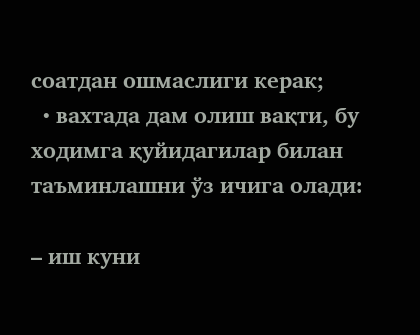соатдан ошмаслиги керак;
  • вахтада дам олиш вақти, бу ходимга қуйидагилар билан таъминлашни ўз ичига олади:

– иш куни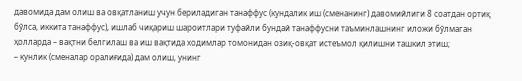давомида дам олиш ва овқатланиш учун бериладиган танаффус (кундалик иш (сменанинг) давомийлиги 8 соатдан ортиқ бўлса, иккита танаффус), ишлаб чиқариш шароитлари туфайли бундай танаффусни таъминлашнинг иложи бўлмаган ҳолларда – вақтни белгилаш ва иш вақтида ходимлар томонидан озиқ-овқат истеъмол қилишни ташкил этиш;
– кунлик (сменалар оралиғида) дам олиш, унинг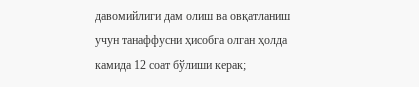давомийлиги дам олиш ва овқатланиш учун танаффусни ҳисобга олган ҳолда камида 12 соат бўлиши керак;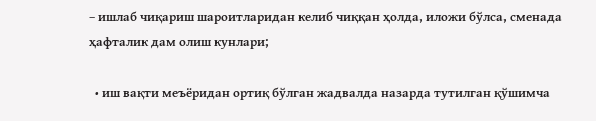– ишлаб чиқариш шароитларидан келиб чиққан ҳолда, иложи бўлса, сменада ҳафталик дам олиш кунлари;

  • иш вақти меъёридан ортиқ бўлган жадвалда назарда тутилган қўшимча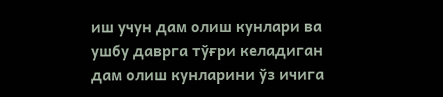иш учун дам олиш кунлари ва ушбу даврга тўғри келадиган дам олиш кунларини ўз ичига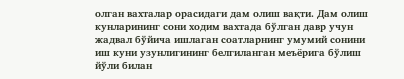олган вахталар орасидаги дам олиш вақти. Дам олиш кунларининг сони ходим вахтада бўлган давр учун жадвал бўйича ишлаган соатларнинг умумий сонини иш куни узунлигининг белгиланган меъёрига бўлиш йўли билан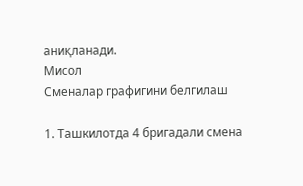аниқланади.
Мисол
Сменалар графигини белгилаш

1. Ташкилотда 4 бригадали смена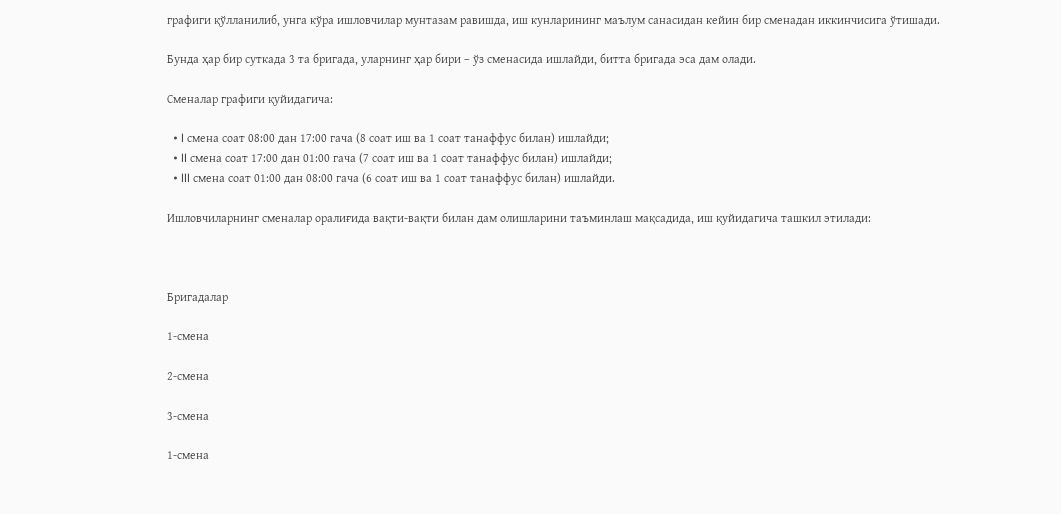графиги қўлланилиб, унга кўра ишловчилар мунтазам равишда, иш кунларининг маълум санасидан кейин бир сменадан иккинчисига ўтишади.

Бунда ҳар бир суткада 3 та бригада, уларнинг ҳар бири – ўз сменасида ишлайди, битта бригада эса дам олади.

Сменалар графиги қуйидагича:

  • I смена соат 08:00 дан 17:00 гача (8 соат иш ва 1 соат танаффус билан) ишлайди;
  • II смена соат 17:00 дан 01:00 гача (7 соат иш ва 1 соат танаффус билан) ишлайди;
  • III смена соат 01:00 дан 08:00 гача (6 соат иш ва 1 соат танаффус билан) ишлайди.

Ишловчиларнинг сменалар оралиғида вақти-вақти билан дам олишларини таъминлаш мақсадида, иш қуйидагича ташкил этилади:



Бригадалар

1-смена

2-смена

3-смена

1-смена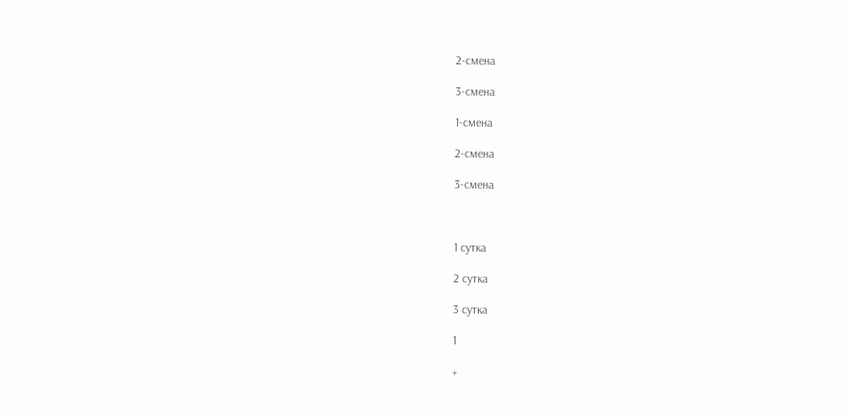2-смена

3-смена

1-смена

2-смена

3-смена



1 сутка

2 сутка

3 сутка

1

+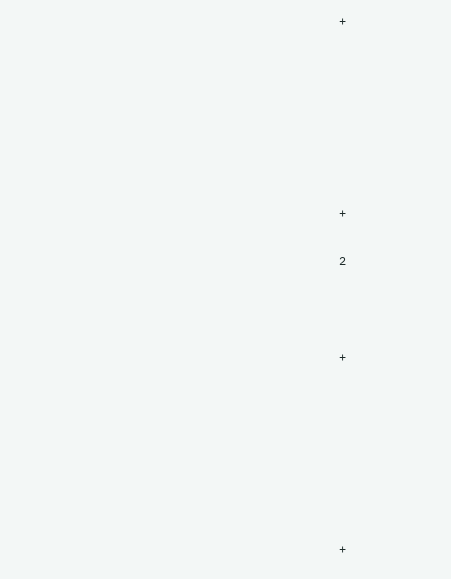+







+

2



+







+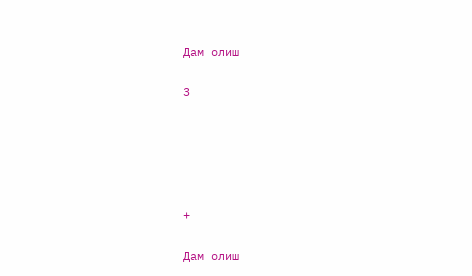Дам олиш

3





+

Дам олиш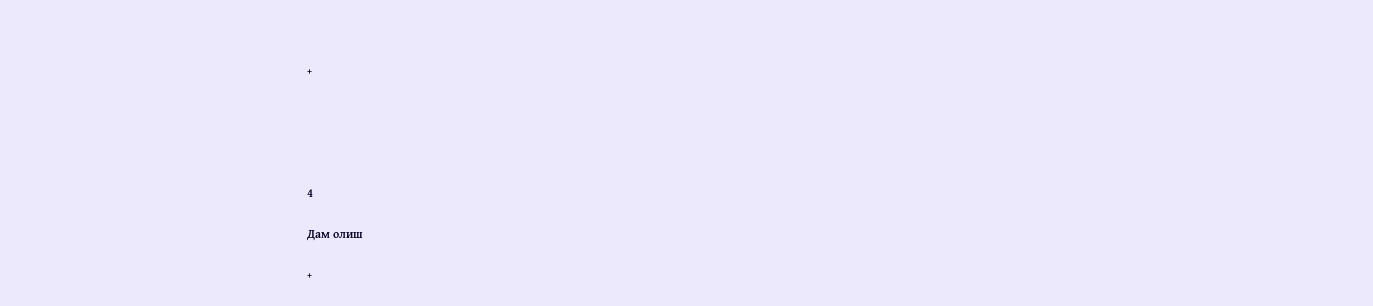+





4

Дам олиш

+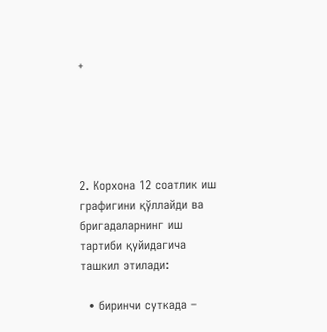+





2. Корхона 12 соатлик иш графигини қўллайди ва бригадаларнинг иш тартиби қуйидагича ташкил этилади:

  • биринчи суткада –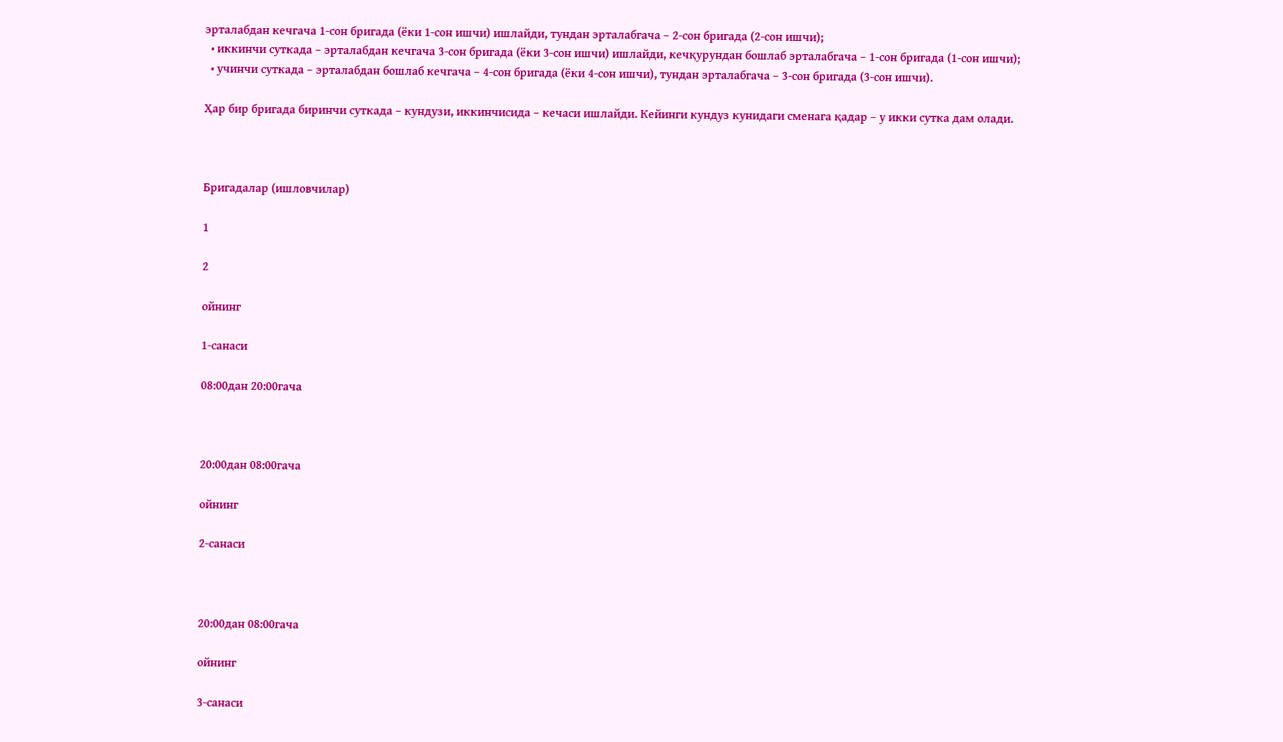эрталабдан кечгача 1-сон бригада (ёки 1-сон ишчи) ишлайди, тундан эрталабгача – 2-сон бригада (2-сон ишчи);
  • иккинчи суткада – эрталабдан кечгача 3-сон бригада (ёки 3-сон ишчи) ишлайди, кечқурундан бошлаб эрталабгача – 1-сон бригада (1-сон ишчи);
  • учинчи суткада – эрталабдан бошлаб кечгача – 4-сон бригада (ёки 4-сон ишчи), тундан эрталабгача – 3-сон бригада (3-сон ишчи).

Ҳар бир бригада биринчи суткада – кундузи, иккинчисида – кечаси ишлайди. Кейинги кундуз кунидаги сменага қадар – у икки сутка дам олади.



Бригадалар (ишловчилар)

1

2

ойнинг

1-санаси

08:00дан 20:00гача



20:00дан 08:00гача

ойнинг

2-санаси



20:00дан 08:00гача

ойнинг

3-санаси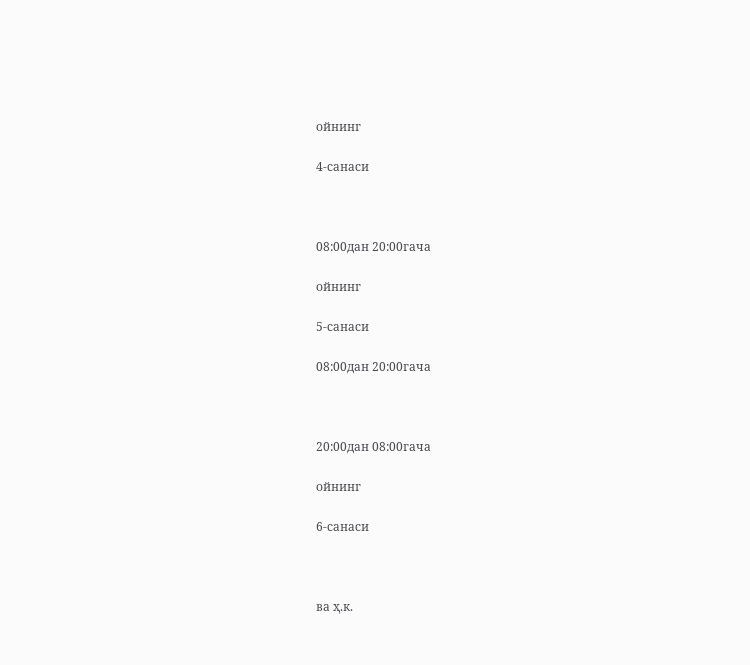ойнинг

4-санаси



08:00дан 20:00гача

ойнинг

5-санаси

08:00дан 20:00гача



20:00дан 08:00гача

ойнинг

6-санаси



ва ҳ.к.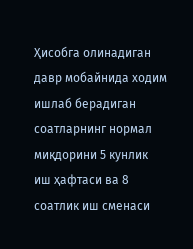Ҳисобга олинадиган давр мобайнида ходим ишлаб берадиган соатларнинг нормал миқдорини 5 кунлик иш ҳафтаси ва 8 соатлик иш сменаси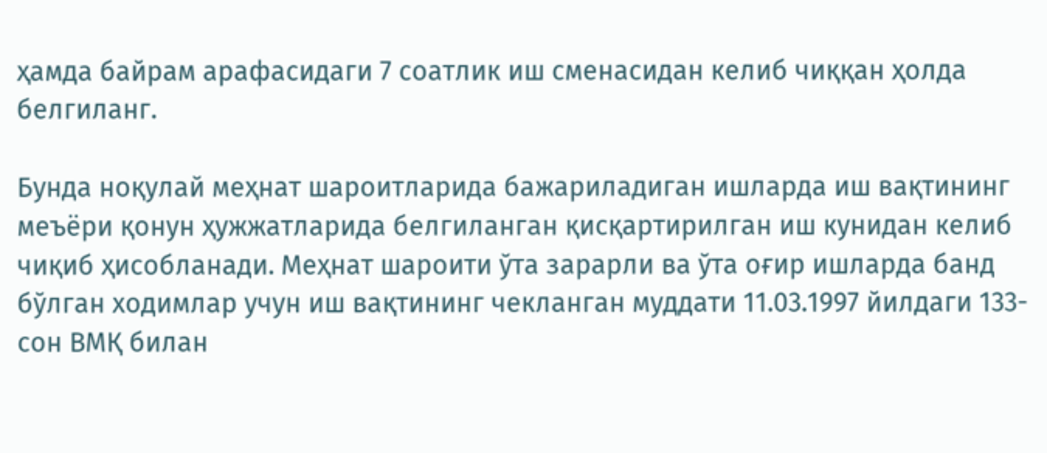ҳамда байрам арафасидаги 7 соатлик иш сменасидан келиб чиққан ҳолда белгиланг.

Бунда ноқулай меҳнат шароитларида бажариладиган ишларда иш вақтининг меъёри қонун ҳужжатларида белгиланган қисқартирилган иш кунидан келиб чиқиб ҳисобланади. Меҳнат шароити ўта зарарли ва ўта оғир ишларда банд бўлган ходимлар учун иш вақтининг чекланган муддати 11.03.1997 йилдаги 133-сон ВМҚ билан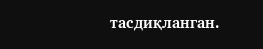тасдиқланган.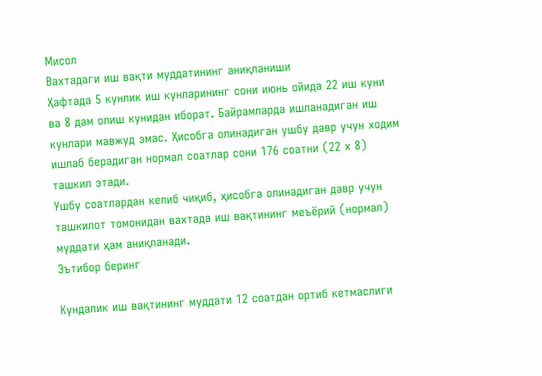Мисол
Вахтадаги иш вақти муддатининг аниқланиши
Ҳафтада 5 кунлик иш кунларининг сони июнь ойида 22 иш куни ва 8 дам олиш кунидан иборат. Байрамларда ишланадиган иш кунлари мавжуд эмас. Ҳисобга олинадиган ушбу давр учун ходим ишлаб берадиган нормал соатлар сони 176 соатни (22 х 8) ташкил этади.
Ушбу соатлардан келиб чиқиб, ҳисобга олинадиган давр учун ташкилот томонидан вахтада иш вақтининг меъёрий (нормал) муддати ҳам аниқланади.
Эътибор беринг

Кундалик иш вақтининг муддати 12 соатдан ортиб кетмаслиги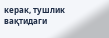керак, тушлик вақтидаги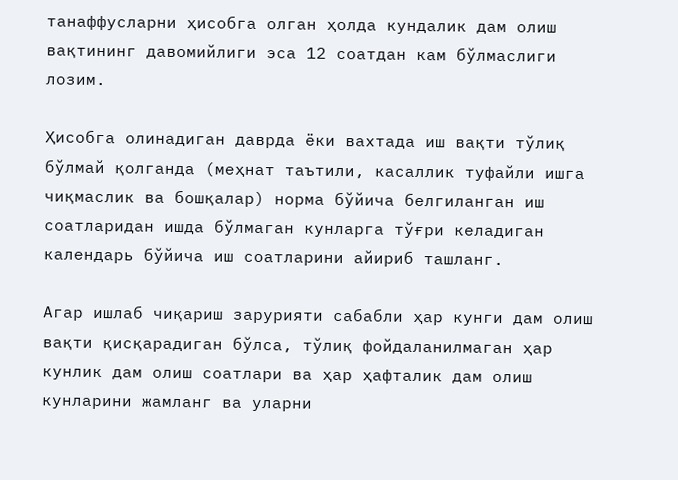танаффусларни ҳисобга олган ҳолда кундалик дам олиш вақтининг давомийлиги эса 12 соатдан кам бўлмаслиги лозим.

Ҳисобга олинадиган даврда ёки вахтада иш вақти тўлиқ бўлмай қолганда (меҳнат таътили, касаллик туфайли ишга чиқмаслик ва бошқалар) норма бўйича белгиланган иш соатларидан ишда бўлмаган кунларга тўғри келадиган календарь бўйича иш соатларини айириб ташланг.

Агар ишлаб чиқариш зарурияти сабабли ҳар кунги дам олиш вақти қисқарадиган бўлса, тўлиқ фойдаланилмаган ҳар кунлик дам олиш соатлари ва ҳар ҳафталик дам олиш кунларини жамланг ва уларни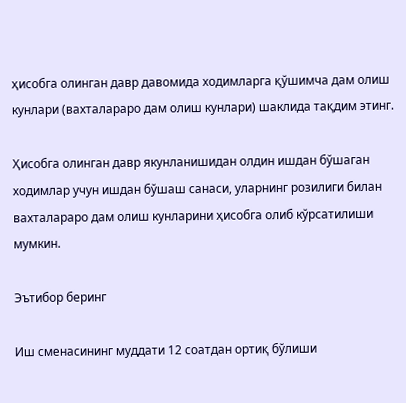ҳисобга олинган давр давомида ходимларга қўшимча дам олиш кунлари (вахталараро дам олиш кунлари) шаклида тақдим этинг.

Ҳисобга олинган давр якунланишидан олдин ишдан бўшаган ходимлар учун ишдан бўшаш санаси, уларнинг розилиги билан вахталараро дам олиш кунларини ҳисобга олиб кўрсатилиши мумкин.

Эътибор беринг

Иш сменасининг муддати 12 соатдан ортиқ бўлиши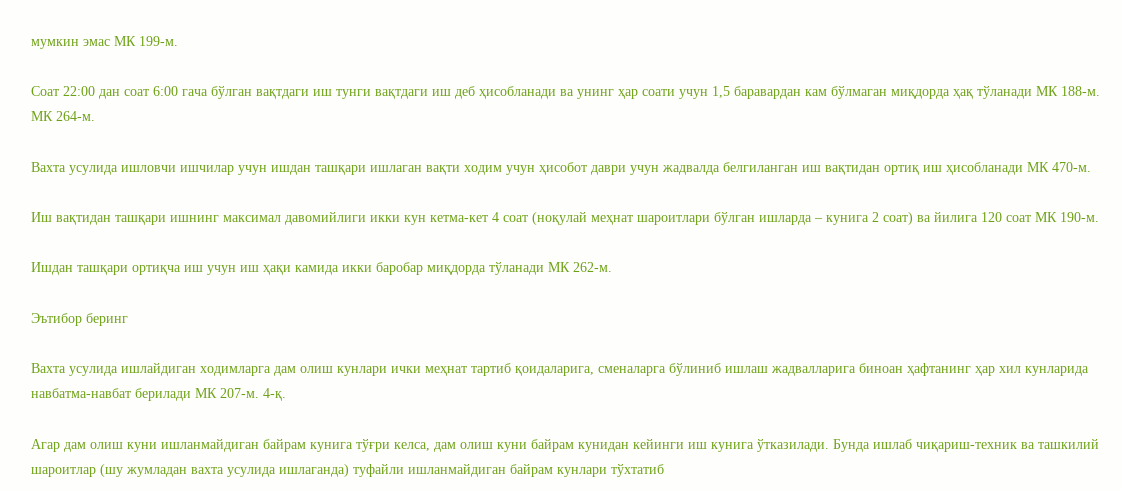мумкин эмас МК 199-м.

Соат 22:00 дан соат 6:00 гача бўлган вақтдаги иш тунги вақтдаги иш деб ҳисобланади ва унинг ҳар соати учун 1,5 баравардан кам бўлмаган миқдорда ҳақ тўланади МК 188-м. МК 264-м.

Вахта усулида ишловчи ишчилар учун ишдан ташқари ишлаган вақти ходим учун ҳисобот даври учун жадвалда белгиланган иш вақтидан ортиқ иш ҳисобланади МК 470-м.

Иш вақтидан ташқари ишнинг максимал давомийлиги икки кун кетма-кет 4 соат (ноқулай меҳнат шароитлари бўлган ишларда – кунига 2 соат) ва йилига 120 соат МК 190-м.

Ишдан ташқари ортиқча иш учун иш ҳақи камида икки баробар миқдорда тўланади МК 262-м.

Эътибор беринг

Вахта усулида ишлайдиган ходимларга дам олиш кунлари ички меҳнат тартиб қоидаларига, сменаларга бўлиниб ишлаш жадвалларига биноан ҳафтанинг ҳар хил кунларида навбатма-навбат берилади МК 207-м. 4-қ.

Агар дам олиш куни ишланмайдиган байрам кунига тўғри келса, дам олиш куни байрам кунидан кейинги иш кунига ўтказилади. Бунда ишлаб чиқариш-техник ва ташкилий шароитлар (шу жумладан вахта усулида ишлаганда) туфайли ишланмайдиган байрам кунлари тўхтатиб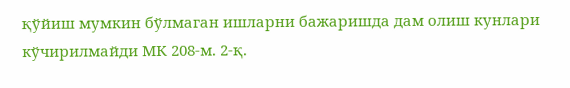қўйиш мумкин бўлмаган ишларни бажаришда дам олиш кунлари кўчирилмайди МК 208-м. 2-қ.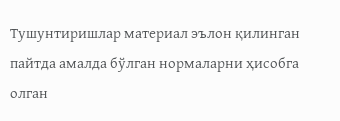Тушунтиришлар материал эълон қилинган пайтда амалда бўлган нормаларни ҳисобга олган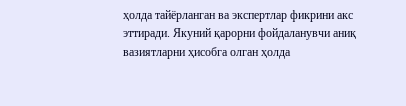ҳолда тайёрланган ва экспертлар фикрини акс эттиради. Якуний қарорни фойдаланувчи аниқ вазиятларни ҳисобга олган ҳолда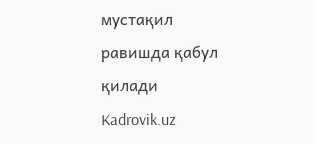мустақил равишда қабул қилади
Kadrovik.uz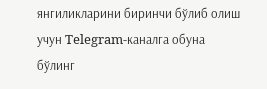янгиликларини биринчи бўлиб олиш учун Telegram-каналга обуна бўлинг